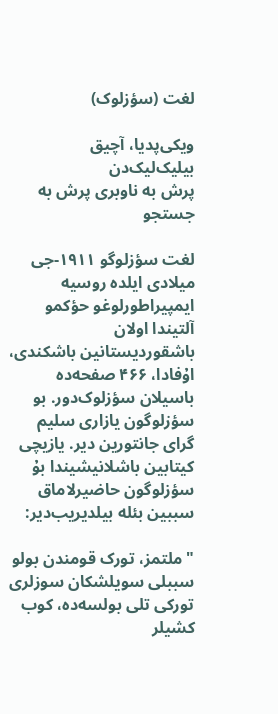لغت (سؤزلوک)

ویکی‌پدیا، آچیق بیلیک‌لیک‌دن
پرش به ناوبری پرش به جستجو

لغت سؤزلوگو ۱۹۱۱-جی میلادی ایلده روسیه ایمپیراطورلوغو حؤکمو آلتیندا اولان باشقوردیستانین باشکندی، اۇفادا، ۴۶۶ صفحه‌ده باسیلان سؤزلوک‌دور. بو سؤزلوگون یازاری سلیم گرای جانتورین دیر. یازیچی کیتابین باشلانیشیندا بۇ سؤزلوگون حاضیرلاماق سببین بئله بیلدیریب‌دیر:

" ملتمز، تورک قومندن بولو سببلی سویلشکان سوزلری تورکی تلی بولسه‌ده، کوب کشیلر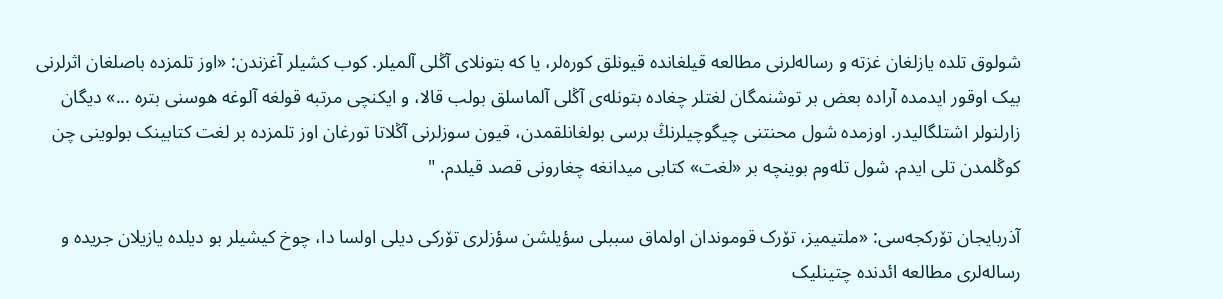شولوق تلده یازلغان غزته و رساله‌لرنی مطالعه قیلغانده قیونلق کوره‌لر، یا که بتونلای آڭلی آلمیلر. کوب کشیلر آغزندن: «اوز تلمزده باصلغان اثرلرنی بیک اوقور ایدمده آراده بعض بر توشنمگان لغتلر چغاده بتونله‌ی آڭلی آلماسلق بولب قالا، و ایکنچی مرتبه قولغه آلوغه هوسنی بتره ...» دیگان زارلنولر اشتلگالیدر. اوزمده شول محنتنی چیگوچیلرنڭ برسی بولغانلقمدن، قیون سوزلرنی آڭلاتا تورغان اوز تلمزده بر لغت کتابینک بولوینی چن کوڭلمدن تلی ایدم. شول تله‌وم بوینچه بر «لغت» کتابی میدانغه چغارونی قصد قیلدم. "

آذربایجان تۆرکجه‌سی: «ملتیمیز، تۆرک قوموندان اولماق سببلی سؤیلشن سؤزلری تۆرکی دیلی اولسا دا، چوخ کیشیلر بو دیلده یازیلان جریده و رساله‌لری مطالعه ائدنده چتینلیک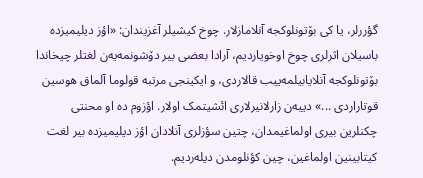گؤررلر، یا کی بۆتونلوکجه آنلامازلار. چوخ کیشیلر آغزیندان: «اؤز دیلیمیزده باسیلان اثرلری چوخ اوخویاردیم، آرادا بعضی بیر دۆشونمه‌یه‌ن لغتلر چیخاندا بۆتونلوکجه آنلایابیلمه‌ییب قالاردی، و ایکینجی مرتبه قولوما آلماق هوسین قوتاراردی ...» دییه‌ن زارلانیرلاری ائشیتمک اولار. اؤزوم ده او محنتی چکنلرین بیری اولماغیمدان، چتین سؤزلری آنلادان اؤز دیلیمیزده بیر لغت کیتابینین اولماغین، چین کؤنلومدن دیله‌ردیم.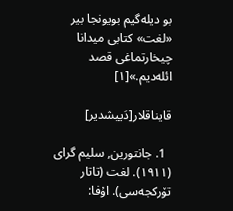بو دیله‌گیم بویونجا بیر «لغت» کتابی میدانا چیخارتماغی قصد ائله‌دیم.»[۱]

قایناقلار[دَییشدیر]

  1. جانتورین, سلیم گرای (۱۹۱۱). لغت (تاتار تۆرکجه‌سی). اۇفا: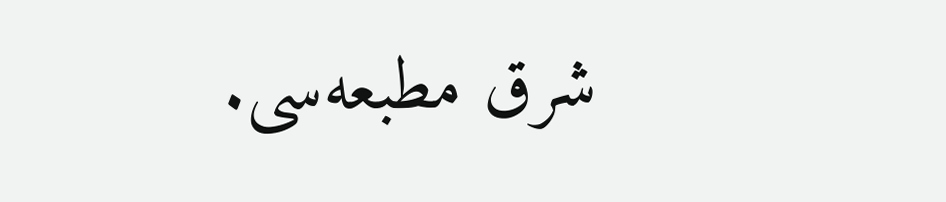شرق مطبعه‌سی.